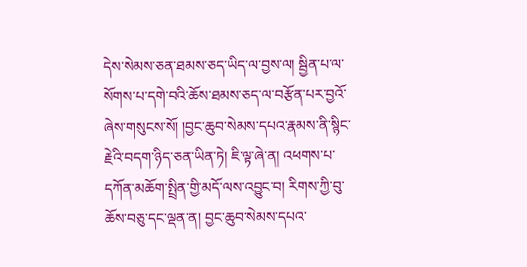དེས་སེམས་ཅན་ཐམས་ཅད་ཡིད་ལ་བྱས་ལ། སྦྱིན་པ་ལ་སོགས་པ་དགེ་བའི་ཆོས་ཐམས་ཅད་ལ་བརྩོན་པར་བྱའོ་ཞེས་གསུངས་སོ། །བྱང་ཆུབ་སེམས་དཔའ་རྣམས་ནི་སྙིང་རྗེའི་བདག་ཉིད་ཅན་ཡིན་ཏེ། ཇི་ལྟ་ཞེ་ན། འཕགས་པ་དཀོན་མཆོག་སྤྲིན་གྱི་མདོ་ལས་འབྱུང་བ། རིགས་ཀྱི་བུ་ཆོས་བཅུ་དང་ལྡན་ན། བྱང་ཆུབ་སེམས་དཔའ་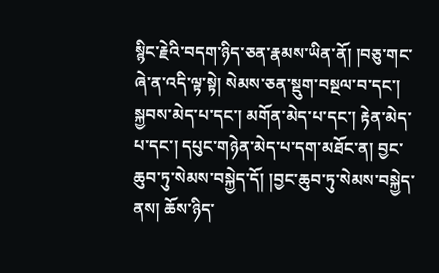སྙིང་རྗེའི་བདག་ཉིད་ཅན་རྣམས་ཡིན་ནོ། །བཅུ་གང་ཞེ་ན་འདི་ལྟ་སྟེ། སེམས་ཅན་སྡུག་བསྔལ་བ་དང་། སྐྱབས་མེད་པ་དང་། མགོན་མེད་པ་དང་། རྟེན་མེད་པ་དང་། དཔུང་གཉེན་མེད་པ་དག་མཐོང་ན། བྱང་ཆུབ་ཏུ་སེམས་བསྐྱེད་དོ། །བྱང་ཆུབ་ཏུ་སེམས་བསྐྱེད་ནས། ཆོས་ཉིད་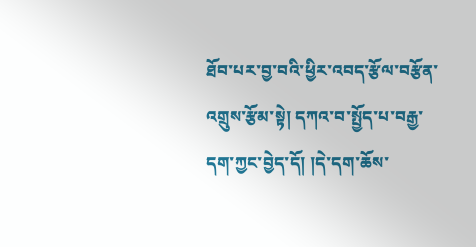ཐོབ་པར་བྱ་བའི་ཕྱིར་འབད་རྩོལ་བརྩོན་འགྲུས་རྩོམ་སྟེ། དཀའ་བ་སྤྱོད་པ་བརྒྱ་དག་ཀྱང་བྱེད་དོ། །དེ་དག་ཆོས་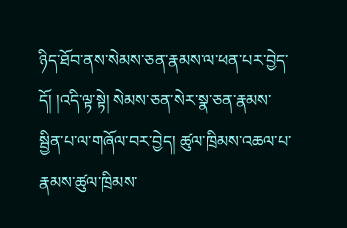ཉིད་ཐོབ་ནས་སེམས་ཅན་རྣམས་ལ་ཕན་པར་བྱེད་དོ། །འདི་ལྟ་སྟེ། སེམས་ཅན་སེར་སྣ་ཅན་རྣམས་སྦྱིན་པ་ལ་གཞོལ་བར་བྱེད། ཚུལ་ཁྲིམས་འཆལ་པ་རྣམས་ཚུལ་ཁྲིམས་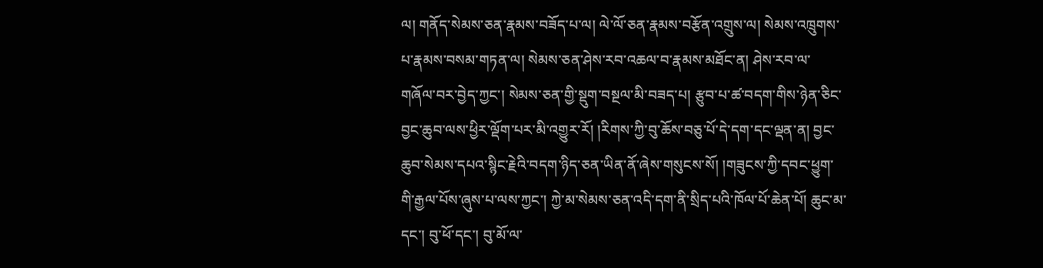ལ། གནོད་སེམས་ཅན་རྣམས་བཟོད་པ་ལ། ལེ་ལོ་ཅན་རྣམས་བརྩོན་འགྲུས་ལ། སེམས་འཁྲུགས་པ་རྣམས་བསམ་གཏན་ལ། སེམས་ཅན་ཤེས་རབ་འཆལ་བ་རྣམས་མཐོང་ན། ཤེས་རབ་ལ་གཞོལ་བར་བྱེད་ཀྱང་། སེམས་ཅན་གྱི་སྡུག་བསྔལ་མི་བཟད་པ། རྩུབ་པ་ཚ་བདག་གིས་ཉེན་ཅིང་བྱང་ཆུབ་ལས་ཕྱིར་ལྡོག་པར་མི་འགྱུར་རོ། །རིགས་ཀྱི་བུ་ཆོས་བཅུ་པོ་དེ་དག་དང་ལྡན་ན། བྱང་ཆུབ་སེམས་དཔའ་སྙིང་རྗེའི་བདག་ཉིད་ཅན་ཡིན་ནོ་ཞེས་གསུངས་སོ། །གཟུངས་ཀྱི་དབང་ཕྱུག་གི་རྒྱལ་པོས་ཞུས་པ་ལས་ཀྱང་། ཀྱེ་མ་སེམས་ཅན་འདི་དག་ནི་སྲིད་པའི་ཁོལ་པོ་ཆེན་པོ། ཆུང་མ་དང་། བུ་ཕོ་དང་། བུ་མོ་ལ་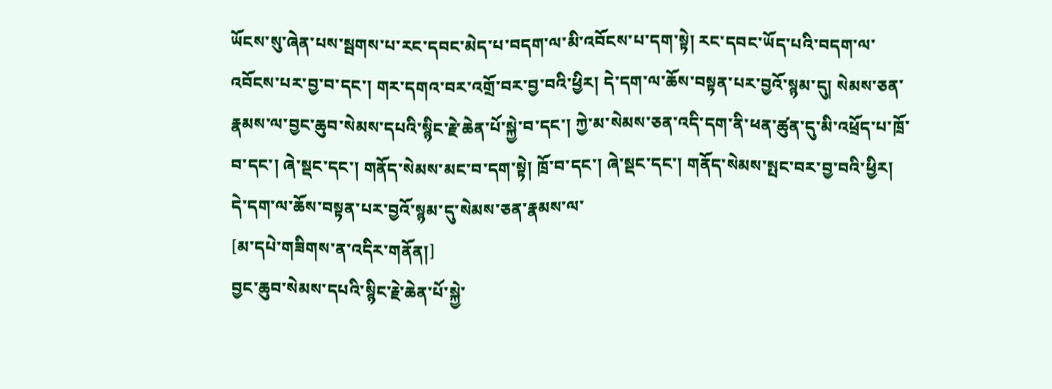ཡོངས་སུ་ཞེན་པས་སྦགས་པ་རང་དབང་མེད་པ་བདག་ལ་མི་འབོངས་པ་དག་སྟེ། རང་དབང་ཡོད་པའི་བདག་ལ་འབོངས་པར་བྱ་བ་དང་། གར་དགའ་བར་འགྲོ་བར་བྱ་བའི་ཕྱིར། དེ་དག་ལ་ཆོས་བསྟན་པར་བྱའོ་སྙམ་དུ། སེམས་ཅན་རྣམས་ལ་བྱང་ཆུབ་སེམས་དཔའི་སྙིང་རྗེ་ཆེན་པོ་སྐྱེ་བ་དང་། ཀྱེ་མ་སེམས་ཅན་འདི་དག་ནི་ཕན་ཚུན་དུ་མི་འཕྲོད་པ་ཁྲོ་བ་དང་། ཞེ་སྡང་དང་། གནོད་སེམས་མང་བ་དག་སྟེ། ཁྲོ་བ་དང་། ཞེ་སྡང་དང་། གནོད་སེམས་སྤང་བར་བྱ་བའི་ཕྱིར། དེ་དག་ལ་ཆོས་བསྟན་པར་བྱའོ་སྙམ་དུ་སེམས་ཅན་རྣམས་ལ་
[མ་དཔེ་གཟིགས་ན་འདིར་གནོན།]
བྱང་ཆུབ་སེམས་དཔའི་སྙིང་རྗེ་ཆེན་པོ་སྐྱེ་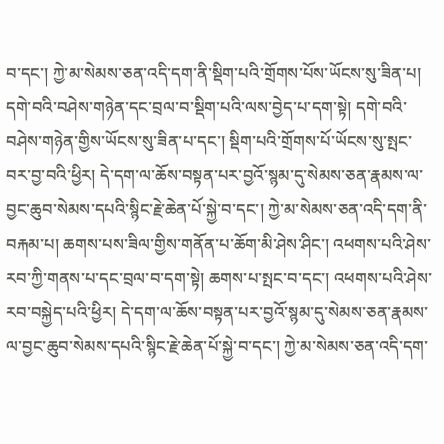བ་དང་། ཀྱེ་མ་སེམས་ཅན་འདི་དག་ནི་སྡིག་པའི་གྲོགས་པོས་ཡོངས་སུ་ཟིན་པ། དགེ་བའི་བཤེས་གཉེན་དང་བྲལ་བ་སྡིག་པའི་ལས་བྱེད་པ་དག་སྟེ། དགེ་བའི་བཤེས་གཉེན་གྱིས་ཡོངས་སུ་ཟིན་པ་དང་། སྡིག་པའི་གྲོགས་པོ་ཡོངས་སུ་སྤང་བར་བྱ་བའི་ཕྱིར། དེ་དག་ལ་ཆོས་བསྟན་པར་བྱའོ་སྙམ་དུ་སེམས་ཅན་རྣམས་ལ་བྱང་ཆུབ་སེམས་དཔའི་སྙིང་རྗེ་ཆེན་པོ་སྐྱེ་བ་དང་། ཀྱེ་མ་སེམས་ཅན་འདི་དག་ནི་བརྐམ་པ། ཆགས་པས་ཟིལ་གྱིས་གནོན་པ་ཆོག་མི་ཤེས་ཤིང་། འཕགས་པའི་ཤེས་རབ་ཀྱི་གནས་པ་དང་བྲལ་བ་དག་སྟེ། ཆགས་པ་སྤང་བ་དང་། འཕགས་པའི་ཤེས་རབ་བསྐྱེད་པའི་ཕྱིར། དེ་དག་ལ་ཆོས་བསྟན་པར་བྱའོ་སྙམ་དུ་སེམས་ཅན་རྣམས་ལ་བྱང་ཆུབ་སེམས་དཔའི་སྙིང་རྗེ་ཆེན་པོ་སྐྱེ་བ་དང་། ཀྱེ་མ་སེམས་ཅན་འདི་དག་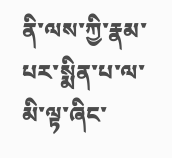ནི་ལས་ཀྱི་རྣམ་པར་སྨིན་པ་ལ་མི་ལྟ་ཞིང་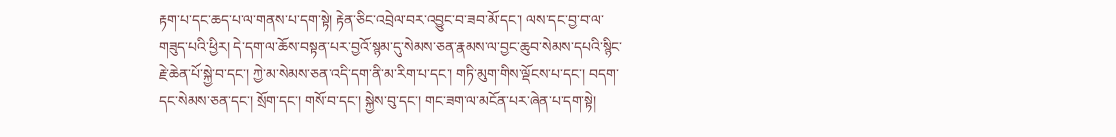རྟག་པ་དང་ཆད་པ་ལ་གནས་པ་དག་སྟེ། རྟེན་ཅིང་འབྲེལ་བར་འབྱུང་བ་ཟབ་མོ་དང་། ལས་དང་བྱ་བ་ལ་གཟུད་པའི་ཕྱིར། དེ་དག་ལ་ཆོས་བསྟན་པར་བྱའོ་སྙམ་དུ་སེམས་ཅན་རྣམས་ལ་བྱང་ཆུབ་སེམས་དཔའི་སྙིང་རྗེ་ཆེན་པོ་སྐྱེ་བ་དང་། ཀྱེ་མ་སེམས་ཅན་འདི་དག་ནི་མ་རིག་པ་དང་། གཏི་མུག་གིས་ལྡོངས་པ་དང་། བདག་དང་སེམས་ཅན་དང་། སྲོག་དང་། གསོ་བ་དང་། སྐྱེས་བུ་དང་། གང་ཟག་ལ་མངོན་པར་ཞེན་པ་དག་སྟེ།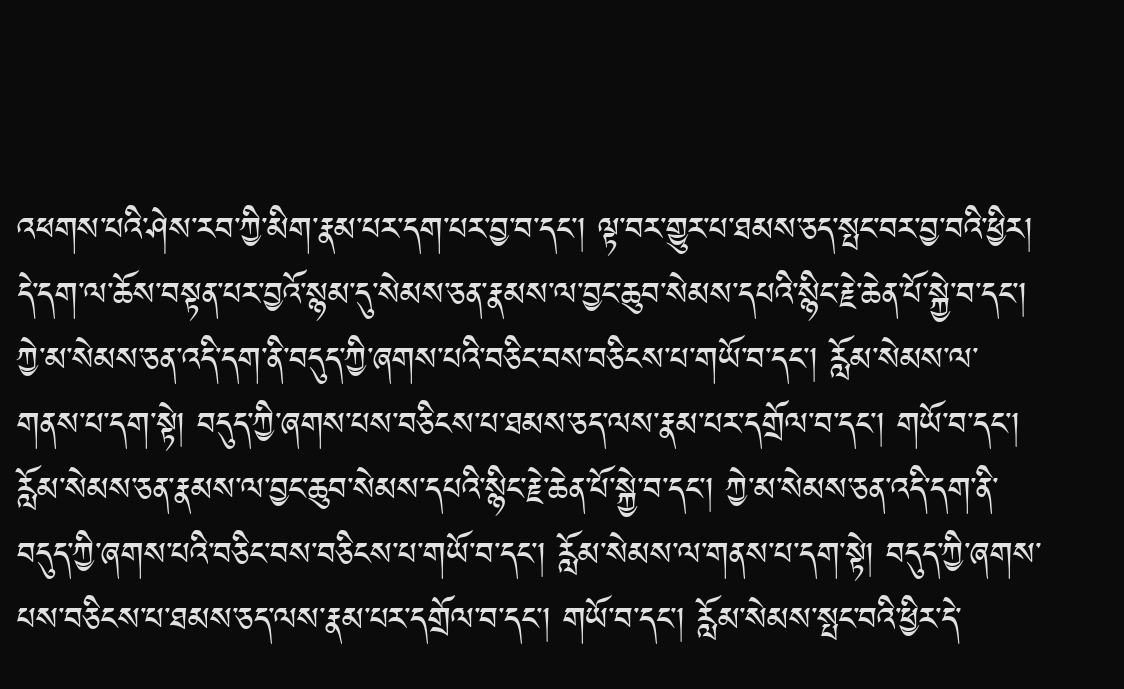འཕགས་པའི་ཤེས་རབ་ཀྱི་མིག་རྣམ་པར་དག་པར་བྱ་བ་དང་། ལྟ་བར་གྱུར་པ་ཐམས་ཅད་སྤང་བར་བྱ་བའི་ཕྱིར། དེ་དག་ལ་ཆོས་བསྟན་པར་བྱའོ་སྙམ་དུ་སེམས་ཅན་རྣམས་ལ་བྱང་ཆུབ་སེམས་དཔའི་སྙིང་རྗེ་ཆེན་པོ་སྐྱེ་བ་དང་། ཀྱེ་མ་སེམས་ཅན་འདི་དག་ནི་བདུད་ཀྱི་ཞགས་པའི་བཅིང་བས་བཅིངས་པ་གཡོ་བ་དང་། རློམ་སེམས་ལ་གནས་པ་དག་སྟེ། བདུད་ཀྱི་ཞགས་པས་བཅིངས་པ་ཐམས་ཅད་ལས་རྣམ་པར་དགྲོལ་བ་དང་། གཡོ་བ་དང་། རློམ་སེམས་ཅན་རྣམས་ལ་བྱང་ཆུབ་སེམས་དཔའི་སྙིང་རྗེ་ཆེན་པོ་སྐྱེ་བ་དང་། ཀྱེ་མ་སེམས་ཅན་འདི་དག་ནི་བདུད་ཀྱི་ཞགས་པའི་བཅིང་བས་བཅིངས་པ་གཡོ་བ་དང་། རློམ་སེམས་ལ་གནས་པ་དག་སྟེ། བདུད་ཀྱི་ཞགས་པས་བཅིངས་པ་ཐམས་ཅད་ལས་རྣམ་པར་དགྲོལ་བ་དང་། གཡོ་བ་དང་། རློམ་སེམས་སྤང་བའི་ཕྱིར་དེ་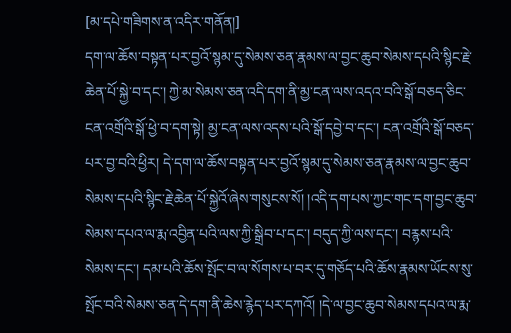[མ་དཔེ་གཟིགས་ན་འདིར་གནོན།]
དག་ལ་ཆོས་བསྟན་པར་བྱའོ་སྙམ་དུ་སེམས་ཅན་རྣམས་ལ་བྱང་ཆུབ་སེམས་དཔའི་སྙིང་རྗེ་ཆེན་པོ་སྐྱེ་བ་དང་། ཀྱེ་མ་སེམས་ཅན་འདི་དག་ནི་མྱ་ངན་ལས་འདའ་བའི་སྒོ་བཅད་ཅིང་ངན་འགྲོའི་སྒོ་ཕྱེ་བ་དག་སྟེ། མྱ་ངན་ལས་འདས་པའི་སྒོ་དབྱེ་བ་དང་། ངན་འགྲོའི་སྒོ་བཅད་པར་བྱ་བའི་ཕྱིར། དེ་དག་ལ་ཆོས་བསྟན་པར་བྱའོ་སྙམ་དུ་སེམས་ཅན་རྣམས་ལ་བྱང་ཆུབ་སེམས་དཔའི་སྙིང་རྗེ་ཆེན་པོ་སྐྱེའོ་ཞེས་གསུངས་སོ། །འདི་དག་པས་ཀྱང་གང་དག་བྱང་ཆུབ་སེམས་དཔའ་ལ་རྨ་འབྱིན་པའི་ལས་ཀྱི་སྒྲིབ་པ་དང་། བདུད་ཀྱི་ལས་དང་། བརྙས་པའི་སེམས་དང་། དམ་པའི་ཆོས་སྤོང་བ་ལ་སོགས་པ་བར་དུ་གཅོད་པའི་ཆོས་རྣམས་ཡོངས་སུ་སྤོང་བའི་སེམས་ཅན་དེ་དག་ནི་ཆེས་རྙེད་པར་དཀའོ། །དེ་ལ་བྱང་ཆུབ་སེམས་དཔའ་ལ་རྨ་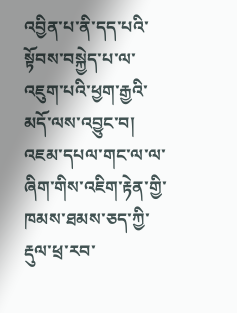འབྱིན་པ་ནི་དད་པའི་སྟོབས་བསྐྱེད་པ་ལ་འཇུག་པའི་ཕྱག་རྒྱའི་མདོ་ལས་འབྱུང་བ། འཇམ་དཔལ་གང་ལ་ལ་ཞིག་གིས་འཇིག་རྟེན་གྱི་ཁམས་ཐམས་ཅད་ཀྱི་རྡུལ་ཕྲ་རབ་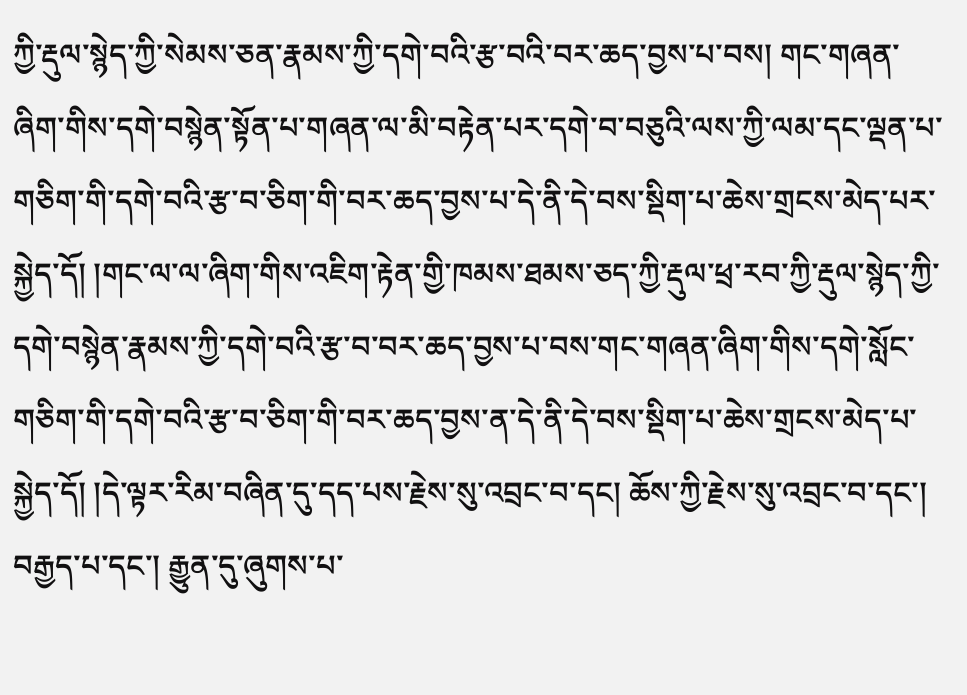ཀྱི་རྡུལ་སྙེད་ཀྱི་སེམས་ཅན་རྣམས་ཀྱི་དགེ་བའི་རྩ་བའི་བར་ཆད་བྱས་པ་བས། གང་གཞན་ཞིག་གིས་དགེ་བསྙེན་སྟོན་པ་གཞན་ལ་མི་བརྟེན་པར་དགེ་བ་བཅུའི་ལས་ཀྱི་ལམ་དང་ལྡན་པ་གཅིག་གི་དགེ་བའི་རྩ་བ་ཅིག་གི་བར་ཆད་བྱས་པ་དེ་ནི་དེ་བས་སྡིག་པ་ཆེས་གྲངས་མེད་པར་སྐྱེད་དོ། །གང་ལ་ལ་ཞིག་གིས་འཇིག་རྟེན་གྱི་ཁམས་ཐམས་ཅད་ཀྱི་རྡུལ་ཕྲ་རབ་ཀྱི་རྡུལ་སྙེད་ཀྱི་དགེ་བསྙེན་རྣམས་ཀྱི་དགེ་བའི་རྩ་བ་བར་ཆད་བྱས་པ་བས་གང་གཞན་ཞིག་གིས་དགེ་སློང་གཅིག་གི་དགེ་བའི་རྩ་བ་ཅིག་གི་བར་ཆད་བྱས་ན་དེ་ནི་དེ་བས་སྡིག་པ་ཆེས་གྲངས་མེད་པ་སྐྱེད་དོ། །དེ་ལྟར་རིམ་བཞིན་དུ་དད་པས་རྗེས་སུ་འབྲང་བ་དང། ཆོས་ཀྱི་རྗེས་སུ་འབྲང་བ་དང་། བརྒྱད་པ་དང་། རྒྱུན་དུ་ཞུགས་པ་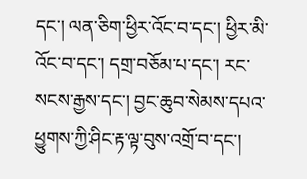དང་། ལན་ཅིག་ཕྱིར་འོང་བ་དང་། ཕྱིར་མི་འོང་བ་དང་། དགྲ་བཅོམ་པ་དང་། རང་སངས་རྒྱས་དང་། བྱང་ཆུབ་སེམས་དཔའ་ཕྱུགས་ཀྱི་ཤིང་རྟ་ལྟ་བུས་འགྲོ་བ་དང་།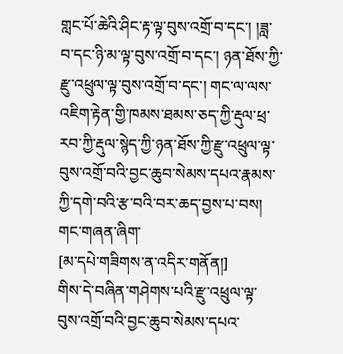གླང་པོ་ཆེའི་ཤིང་རྟ་ལྟ་བུས་འགྲོ་བ་དང་། །ཟླ་བ་དང་ཉི་མ་ལྟ་བུས་འགྲོ་བ་དང་། ཉན་ཐོས་ཀྱི་རྫུ་འཕྲུལ་ལྟ་བུས་འགྲོ་བ་དང་། གང་ལ་ལས་འཇིག་རྟེན་གྱི་ཁམས་ཐམས་ཅད་ཀྱི་རྡུལ་ཕྲ་རབ་ཀྱི་རྡུལ་སྙེད་ཀྱི་ཉན་ཐོས་ཀྱི་རྫུ་འཕྲུལ་ལྟ་བུས་འགྲོ་བའི་བྱང་ཆུབ་སེམས་དཔའ་རྣམས་ཀྱི་དགེ་བའི་རྩ་བའི་བར་ཆད་བྱས་པ་བས། གང་གཞན་ཞིག་
[མ་དཔེ་གཟིགས་ན་འདིར་གནོན།]
གིས་དེ་བཞིན་གཤེགས་པའི་རྫུ་འཕྲུལ་ལྟ་བུས་འགྲོ་བའི་བྱང་ཆུབ་སེམས་དཔའ་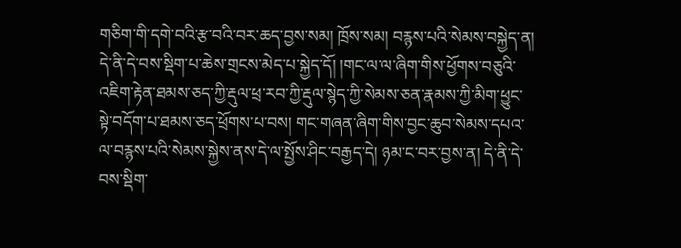གཅིག་གི་དགེ་བའི་རྩ་བའི་བར་ཆད་བྱས་སམ། ཁྲོས་སམ། བརྙས་པའི་སེམས་བསྐྱེད་ན། དེ་ནི་དེ་བས་སྡིག་པ་ཆེས་གྲངས་མེད་པ་སྐྱེད་དོ། །གང་ལ་ལ་ཞིག་གིས་ཕྱོགས་བཅུའི་འཇིག་རྟེན་ཐམས་ཅད་ཀྱི་རྡུལ་ཕྲ་རབ་ཀྱི་རྡུལ་སྙེད་ཀྱི་སེམས་ཅན་རྣམས་ཀྱི་མིག་ཕྱུང་སྟེ་བདོག་པ་ཐམས་ཅད་ཕྲོགས་པ་བས། གང་གཞན་ཞིག་གིས་བྱང་ཆུབ་སེམས་དཔའ་ལ་བརྙས་པའི་སེམས་སྐྱེས་ནས་དེ་ལ་སྤྱོས་ཤིང་བརྒྱད་དེ། ཉམ་ང་བར་བྱས་ན། དེ་ནི་དེ་བས་སྡིག་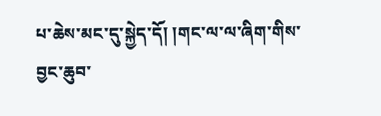པ་ཆེས་མང་དུ་སྐྱེད་དོ། །གང་ལ་ལ་ཞིག་གིས་བྱང་ཆུབ་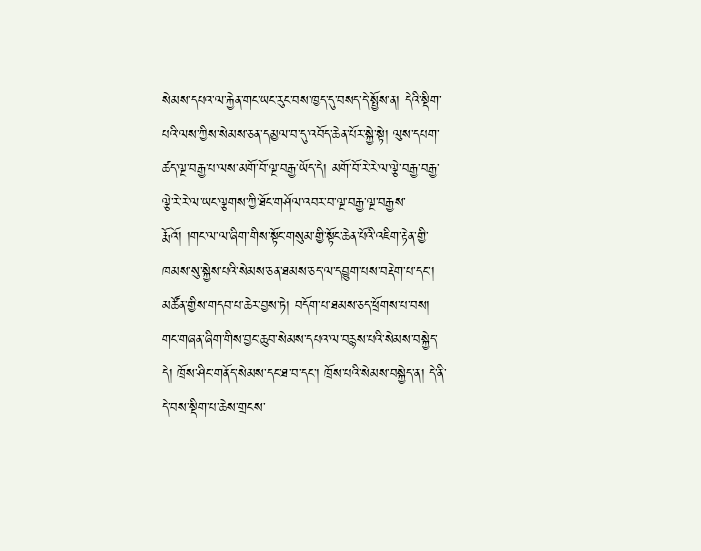སེམས་དཔའ་ལ་རྐྱེན་གང་ཡང་རུང་བས་ཁྱད་དུ་བསད་དེ་སྤྱོས་ན། དེའི་སྡིག་པའི་ལས་ཀྱིས་སེམས་ཅན་དམྱལ་བ་དུ་འབོད་ཆེན་པོར་སྐྱེ་སྟེ། ལུས་དཔག་ཚད་ལྔ་བརྒྱ་པ་ལས་མགོ་བོ་ལྔ་བརྒྱ་ཡོད་དེ། མགོ་བོ་རེ་རེ་ལ་ལྕེ་བརྒྱ་བརྒྱ་ལྕེ་རེ་རེ་ལ་ཡང་ལྕགས་ཀྱི་ཐོང་གཤོལ་འབར་བ་ལྔ་བརྒྱ་ལྔ་བརྒྱས་རྨོའོ། །གང་ལ་ལ་ཞིག་གིས་སྟོང་གསུམ་གྱི་སྟོང་ཆེན་པོའི་འཇིག་རྟེན་གྱི་ཁམས་སུ་སྐྱེས་པའི་སེམས་ཅན་ཐམས་ཅད་ལ་དབྱུག་པས་བརྡེག་པ་དང་། མཚོན་གྱིས་གདབ་པ་ཆེར་བྱས་ཏེ། བདོག་པ་ཐམས་ཅད་ཕྲོགས་པ་བས། གང་གཞན་ཞིག་གིས་བྱང་ཆུབ་སེམས་དཔའ་ལ་བརྙས་པའི་སེམས་བསྐྱེད་དེ། ཁྲོས་ཤིང་གནོད་སེམས་དང་ཐ་བ་དང་། ཁྲོས་པའི་སེམས་བསྐྱེད་ན། དེ་ནི་དེ་བས་སྡིག་པ་ཆེས་གྲངས་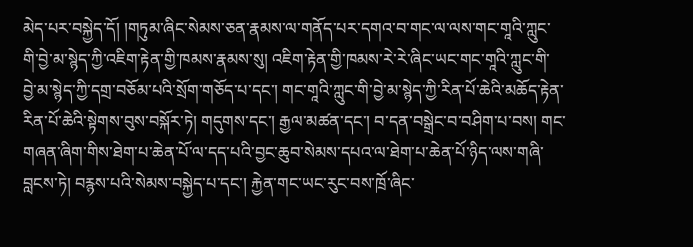མེད་པར་བསྐྱེད་དོ། །གཏུམ་ཞིང་སེམས་ཅན་རྣམས་ལ་གནོད་པར་དགའ་བ་གང་ལ་ལས་གང་གཱའི་ཀླུང་གི་བྱེ་མ་སྙེད་ཀྱི་འཇིག་རྟེན་གྱི་ཁམས་རྣམས་སུ། འཇིག་རྟེན་གྱི་ཁམས་རེ་རེ་ཞིང་ཡང་གང་གཱའི་ཀླུང་གི་བྱེ་མ་སྙེད་ཀྱི་དགྲ་བཅོམ་པའི་སྲོག་གཅོད་པ་དང་། གང་གཱའི་ཀླུང་གི་བྱེ་མ་སྙེད་ཀྱི་རིན་པོ་ཆེའི་མཆོད་རྟེན་རིན་པོ་ཆེའི་སྟེགས་བུས་བསྐོར་ཏེ། གདུགས་དང་། རྒྱལ་མཚན་དང་། བ་དན་བསྒྲེང་བ་བཤིག་པ་བས། གང་གཞན་ཞིག་གིས་ཐེག་པ་ཆེན་པོ་ལ་དད་པའི་བྱང་ཆུབ་སེམས་དཔའ་ལ་ཐེག་པ་ཆེན་པོ་ཉིད་ལས་གཞི་བླངས་ཏེ། བརྙས་པའི་སེམས་བསྐྱེད་པ་དང་། རྐྱེན་གང་ཡང་རུང་བས་ཁྲོ་ཞིང་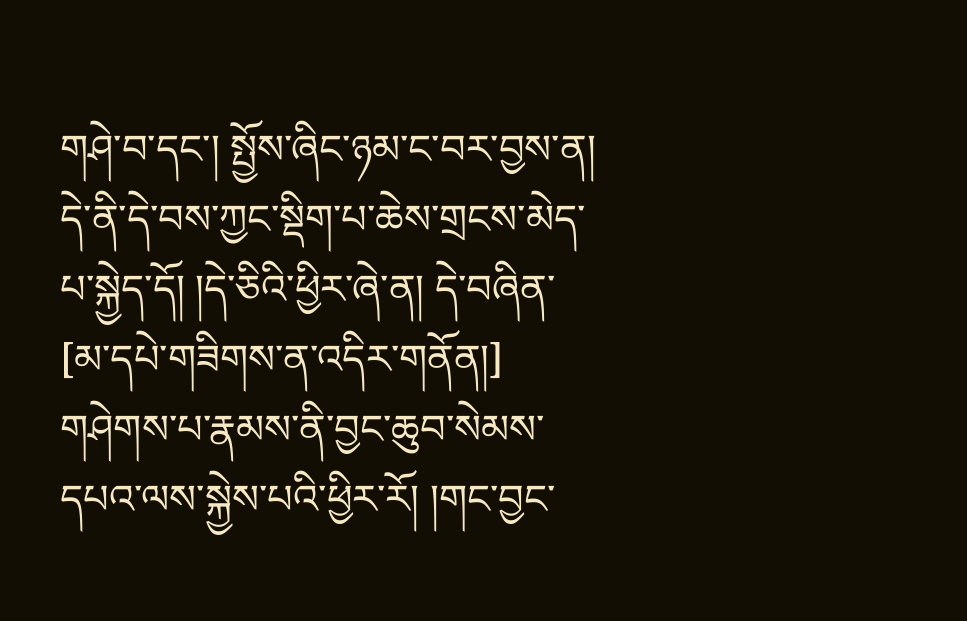གཤེ་བ་དང་། སྤྱོས་ཞིང་ཉམ་ང་བར་བྱས་ན། དེ་ནི་དེ་བས་ཀྱང་སྡིག་པ་ཆེས་གྲངས་མེད་པ་སྐྱེད་དོ། །དེ་ཅིའི་ཕྱིར་ཞེ་ན། དེ་བཞིན་
[མ་དཔེ་གཟིགས་ན་འདིར་གནོན།]
གཤེགས་པ་རྣམས་ནི་བྱང་ཆུབ་སེམས་དཔའ་ལས་སྐྱེས་པའི་ཕྱིར་རོ། །གང་བྱང་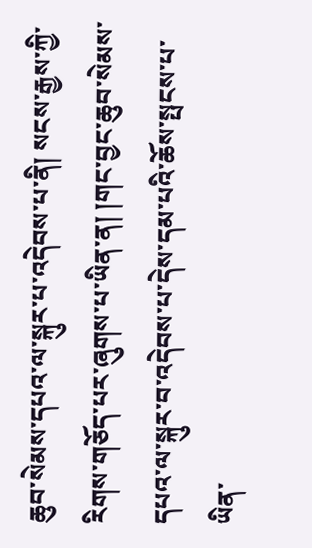ཆུབ་སེམས་དཔའ་ལ་སྐུར་པ་འདེབས་པ་ནི། སངས་རྒྱས་ཀྱི་རིགས་གཅོད་པར་ཞུགས་པ་ཡིན་ན། །གང་བྱང་ཆུབ་སེམས་དཔའ་ལ་སྐུར་བ་འདེབས་པ་དེས་དམ་པའི་ཆོས་སྤངས་པ་ཡིན་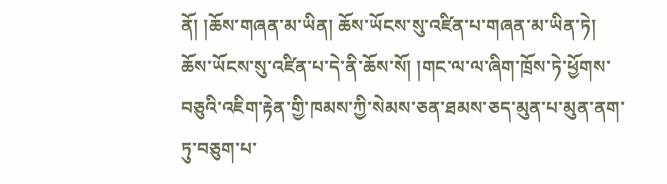ནོ། །ཆོས་གཞན་མ་ཡིན། ཆོས་ཡོངས་སུ་འཛིན་པ་གཞན་མ་ཡིན་ཏེ། ཆོས་ཡོངས་སུ་འཛིན་པ་དེ་ནི་ཆོས་སོ། །གང་ལ་ལ་ཞིག་ཁྲོས་ཏེ་ཕྱོགས་བཅུའི་འཇིག་རྟེན་གྱི་ཁམས་ཀྱི་སེམས་ཅན་ཐམས་ཅད་མུན་པ་མུན་ནག་ཏུ་བཅུག་པ་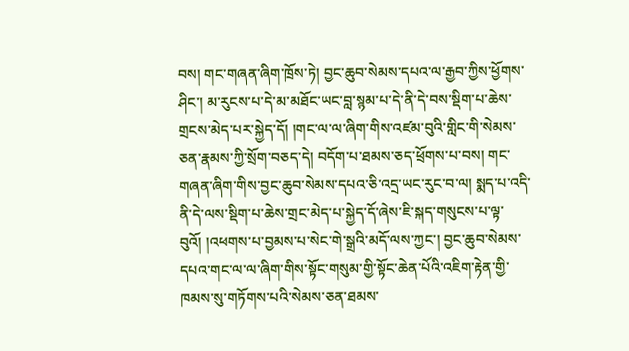བས། གང་གཞན་ཞིག་ཁྲོས་ཏེ། བྱང་ཆུབ་སེམས་དཔའ་ལ་རྒྱབ་ཀྱིས་ཕྱོགས་ཤིང་། མ་རུངས་པ་དེ་མ་མཐོང་ཡང་བླ་སྙམ་པ་དེ་ནི་དེ་བས་སྡིག་པ་ཆེས་གྲངས་མེད་པར་སྐྱེད་དོ། །གང་ལ་ལ་ཞིག་གིས་འཛམ་བུའི་གླིང་གི་སེམས་ཅན་རྣམས་ཀྱི་སྲོག་བཅད་དེ། བདོག་པ་ཐམས་ཅད་ཕྲོགས་པ་བས། གང་གཞན་ཞིག་གིས་བྱང་ཆུབ་སེམས་དཔའ་ཅི་འདྲ་ཡང་རུང་བ་ལ། སྨད་པ་འདི་ནི་དེ་ལས་སྡིག་པ་ཆེས་གྲང་མེད་པ་སྐྱེད་དོ་ཞེས་ཇི་སྐད་གསུངས་པ་ལྟ་བུའོ། །འཕགས་པ་བྱམས་པ་སེང་གེ་སྒྲའི་མདོ་ལས་ཀྱང་། བྱང་ཆུབ་སེམས་དཔའ་གང་ལ་ལ་ཞིག་གིས་སྟོང་གསུམ་གྱི་སྟོང་ཆེན་པོའི་འཇིག་རྟེན་གྱི་ཁམས་སུ་གཏོགས་པའི་སེམས་ཅན་ཐམས་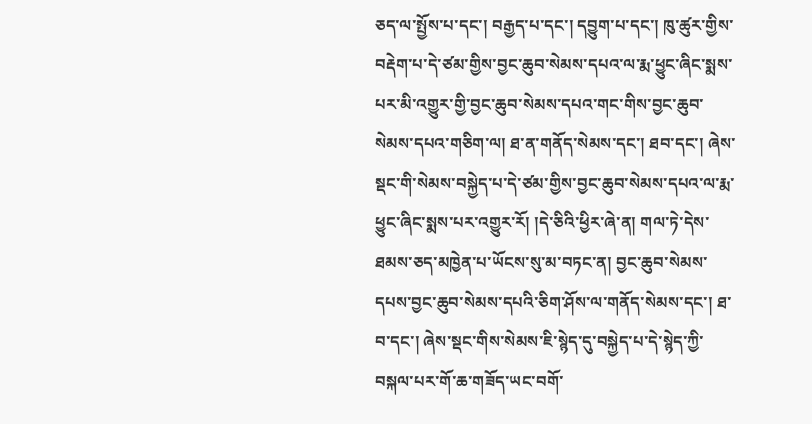ཅད་ལ་སྤྱོས་པ་དང་། བརྒྱད་པ་དང་། དབྱུག་པ་དང་། ཁུ་ཚུར་གྱིས་བརྡེག་པ་དེ་ཙམ་གྱིས་བྱང་ཆུབ་སེམས་དཔའ་ལ་རྨ་ཕྱུང་ཞིང་སྨས་པར་མི་འགྱུར་གྱི་བྱང་ཆུབ་སེམས་དཔའ་གང་གིས་བྱང་ཆུབ་སེམས་དཔའ་གཅིག་ལ། ཐ་ན་གནོད་སེམས་དང་། ཐབ་དང་། ཞེས་སྡང་གི་སེམས་བསྐྱེད་པ་དེ་ཙམ་གྱིས་བྱང་ཆུབ་སེམས་དཔའ་ལ་རྨ་ཕྱུང་ཞིང་སྨས་པར་འགྱུར་རོ། །དེ་ཅིའི་ཕྱིར་ཞེ་ན། གལ་ཏེ་དེས་ཐམས་ཅད་མཁྱེན་པ་ཡོངས་སུ་མ་བཏང་ན། བྱང་ཆུབ་སེམས་དཔས་བྱང་ཆུབ་སེམས་དཔའི་ཅིག་ཤོས་ལ་གནོད་སེམས་དང་། ཐ་བ་དང་། ཞེས་སྡང་གིས་སེམས་ཇི་སྙེད་དུ་བསྐྱེད་པ་དེ་སྙེད་ཀྱི་བསྐལ་པར་གོ་ཆ་གཟོད་ཡང་བགོ་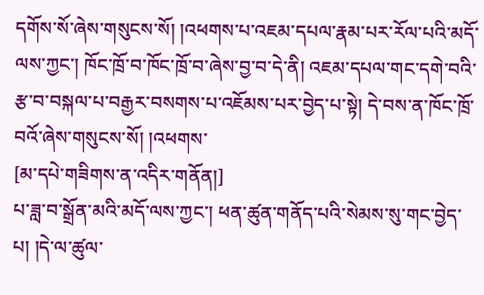དགོས་སོ་ཞེས་གསུངས་སོ། །འཕགས་པ་འཇམ་དཔལ་རྣམ་པར་རོལ་པའི་མདོ་ལས་ཀྱང་། ཁོང་ཁྲོ་བ་ཁོང་ཁྲོ་བ་ཞེས་བྱ་བ་དེ་ནི། འཇམ་དཔལ་གང་དགེ་བའི་རྩ་བ་བསྐལ་པ་བརྒྱར་བསགས་པ་འཇོམས་པར་བྱེད་པ་སྟེ། དེ་བས་ན་ཁོང་ཁྲོ་བའོ་ཞེས་གསུངས་སོ། །འཕགས་
[མ་དཔེ་གཟིགས་ན་འདིར་གནོན།]
པ་ཟླ་བ་སྒྲོན་མའི་མདོ་ལས་ཀྱང་། ཕན་ཚུན་གནོད་པའི་སེམས་སུ་གང་བྱེད་པ། །དེ་ལ་ཚུལ་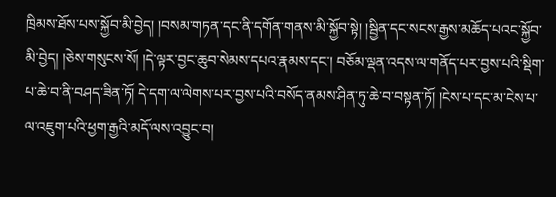ཁྲིམས་ཐོས་པས་སྐྱོབ་མི་བྱེད། །བསམ་གཏན་དང་ནི་དགོན་གནས་མི་སྐྱོབ་སྟེ། །སྦྱིན་དང་སངས་རྒྱས་མཆོད་པའང་སྐྱོབ་མི་བྱེད། །ཅེས་གསུངས་སོ། །དེ་ལྟར་བྱང་ཆུབ་སེམས་དཔའ་རྣམས་དང་། བཅོམ་ལྡན་འདས་ལ་གནོད་པར་བྱས་པའི་སྡིག་པ་ཆེ་བ་ནི་བཤད་ཟིན་ཏོ། དེ་དག་ལ་ལེགས་པར་བྱས་པའི་བསོད་ནམས་ཤིན་ཏུ་ཆེ་བ་བསྟན་ཏོ། །ངེས་པ་དང་མ་ངེས་པ་ལ་འཇུག་པའི་ཕྱག་རྒྱའི་མདོ་ལས་འབྱུང་བ།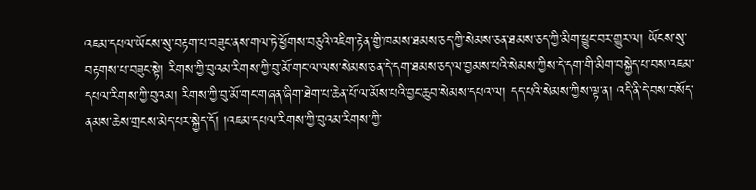འཇམ་དཔལ་ཡོངས་སུ་བརྟག་པ་བཟུང་ནས་གལ་ཏེ་ཕྱོགས་བཅུའི་འཇིག་རྟེན་གྱི་ཁམས་ཐམས་ཅད་ཀྱི་སེམས་ཅན་ཐམས་ཅད་ཀྱི་མིག་ཕྱུང་བར་གྱུར་ལ། ཡོངས་སུ་བརྟགས་པ་བཟུང་སྟེ། རིགས་ཀྱི་བུའམ་རིགས་ཀྱི་བུ་མོ་གང་ལ་ལས་སེམས་ཅན་དེ་དག་ཐམས་ཅད་ལ་བྱམས་པའི་སེམས་ཀྱིས་དེ་དག་གི་མིག་བསྐྱེད་པ་བས་འཇམ་དཔལ་རིགས་ཀྱི་བུའམ། རིགས་ཀྱི་བུ་མོ་གང་གཞན་ཞིག་ཐེག་པ་ཆེན་པོ་ལ་མོས་པའི་བྱང་ཆུབ་སེམས་དཔའ་ལ། དད་པའི་སེམས་ཀྱིས་ལྟ་ན། འདི་ནི་དེ་བས་བསོད་ནམས་ཆེས་གྲངས་མེད་པར་སྐྱེད་དོ། །འཇམ་དཔལ་རིགས་ཀྱི་བུའམ་རིགས་ཀྱི་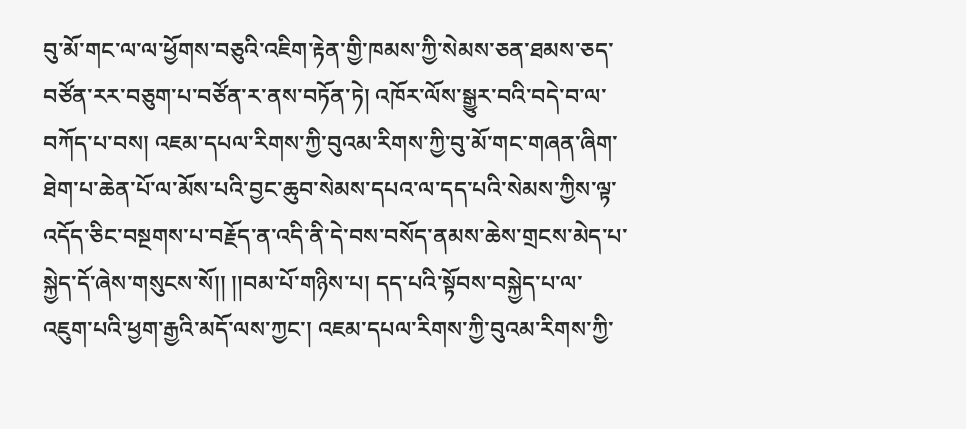བུ་མོ་གང་ལ་ལ་ཕྱོགས་བཅུའི་འཇིག་རྟེན་གྱི་ཁམས་ཀྱི་སེམས་ཅན་ཐམས་ཅད་བཙོན་རར་བཅུག་པ་བཙོན་ར་ནས་བཏོན་ཏེ། འཁོར་ལོས་སྒྱུར་བའི་བདེ་བ་ལ་བཀོད་པ་བས། འཇམ་དཔལ་རིགས་ཀྱི་བུའམ་རིགས་ཀྱི་བུ་མོ་གང་གཞན་ཞིག་ཐེག་པ་ཆེན་པོ་ལ་མོས་པའི་བྱང་ཆུབ་སེམས་དཔའ་ལ་དད་པའི་སེམས་ཀྱིས་ལྟ་འདོད་ཅིང་བསྔགས་པ་བརྗོད་ན་འདི་ནི་དེ་བས་བསོད་ནམས་ཆེས་གྲངས་མེད་པ་སྐྱེད་དོ་ཞེས་གསུངས་སོ།། །།བམ་པོ་གཉིས་པ། དད་པའི་སྟོབས་བསྐྱེད་པ་ལ་འཇུག་པའི་ཕྱག་རྒྱའི་མདོ་ལས་ཀྱང་། འཇམ་དཔལ་རིགས་ཀྱི་བུའམ་རིགས་ཀྱི་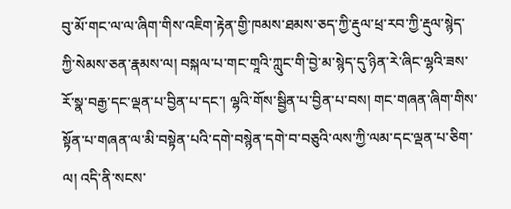བུ་མོ་གང་ལ་ལ་ཞིག་གིས་འཇིག་རྟེན་གྱི་ཁམས་ཐམས་ཅད་ཀྱི་རྡུལ་ཕྲ་རབ་ཀྱི་རྡུལ་སྙེད་ཀྱི་སེམས་ཅན་རྣམས་ལ། བསྐལ་པ་གང་གཱའི་ཀླུང་གི་བྱེ་མ་སྙེད་དུ་ཉིན་རེ་ཞིང་ལྷའི་ཟས་རོ་སྣ་བརྒྱ་དང་ལྡན་པ་བྱིན་པ་དང་། ལྷའི་གོས་སྦྱིན་པ་བྱིན་པ་བས། གང་གཞན་ཞིག་གིས་སྟོན་པ་གཞན་ལ་མི་བསྟེན་པའི་དགེ་བསྙེན་དགེ་བ་བཅུའི་ལས་ཀྱི་ལམ་དང་ལྡན་པ་ཅིག་ལ། འདི་ནི་སངས་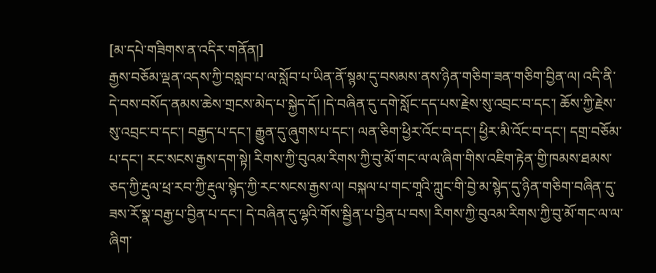[མ་དཔེ་གཟིགས་ན་འདིར་གནོན།]
རྒྱས་བཅོམ་ལྡན་འདས་ཀྱི་བསླབ་པ་ལ་སློབ་པ་ཡིན་ནོ་སྙམ་དུ་བསམས་ནས་ཉིན་གཅིག་ཟན་གཅིག་བྱིན་ལ། འདི་ནི་དེ་བས་བསོད་ནམས་ཆེས་གྲངས་མེད་པ་སྐྱེད་དོ། །དེ་བཞིན་དུ་དགེ་སློང་དད་པས་རྗེས་སུ་འབྲང་བ་དང་། ཆོས་ཀྱི་རྗེས་སུ་འབྲང་བ་དང་། བརྒྱད་པ་དང་། རྒྱུན་དུ་ཞུགས་པ་དང་། ལན་ཅིག་ཕྱིར་འོང་བ་དང་། ཕྱིར་མི་འོང་བ་དང་། དགྲ་བཅོམ་པ་དང་། རང་སངས་རྒྱས་དག་སྟེ། རིགས་ཀྱི་བུའམ་རིགས་ཀྱི་བུ་མོ་གང་ལ་ལ་ཞིག་གིས་འཇིག་རྟེན་གྱི་ཁམས་ཐམས་ཅད་ཀྱི་རྡུལ་ཕྲ་རབ་ཀྱི་རྡུལ་སྙེད་ཀྱི་རང་སངས་རྒྱས་ལ། བསྐལ་པ་གང་གཱའི་ཀླུང་གི་བྱེ་མ་སྙེད་དུ་ཉིན་གཅིག་བཞིན་དུ་ཟས་རོ་སྣ་བརྒྱ་པ་བྱིན་པ་དང་། དེ་བཞིན་དུ་ལྷའི་གོས་སྦྱིན་པ་བྱིན་པ་བས། རིགས་ཀྱི་བུའམ་རིགས་ཀྱི་བུ་མོ་གང་ལ་ལ་ཞིག་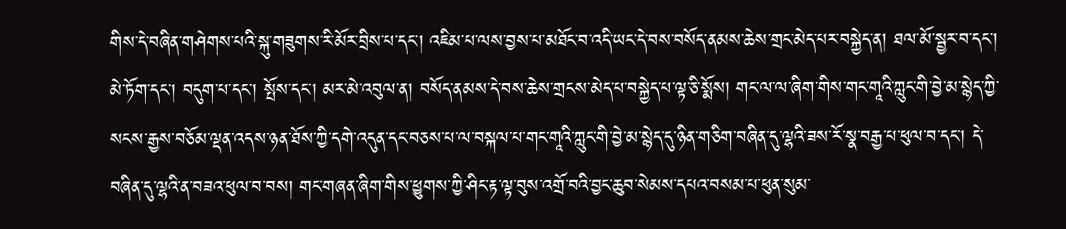གིས་དེ་བཞིན་གཤེགས་པའི་སྐུ་གཟུགས་རི་མོར་བྲིས་པ་དང་། འཇིམ་པ་ལས་བྱས་པ་མཐོང་བ་འདི་ཡང་དེ་བས་བསོད་ནམས་ཆེས་གྲང་མེད་པར་བསྐྱེད་ན། ཐལ་མོ་སྦྱར་བ་དང་། མེ་ཏོག་དང་། བདུག་པ་དང་། སྤོས་དང་། མར་མེ་འབུལ་ན། བསོད་ནམས་དེ་བས་ཆེས་གྲངས་མེད་པ་བསྐྱེད་པ་ལྟ་ཅི་སྨོས། གང་ལ་ལ་ཞིག་གིས་གང་གཱའི་ཀླུང་གི་བྱེ་མ་སྙེད་ཀྱི་སངས་རྒྱས་བཅོམ་ལྡན་འདས་ཉན་ཐོས་ཀྱི་དགེ་འདུན་དང་བཅས་པ་ལ་བསྐལ་པ་གང་གཱའི་ཀླུང་གི་བྱེ་མ་སྙེད་དུ་ཉིན་གཅིག་བཞིན་དུ་ལྷའི་ཟས་རོ་སྣ་བརྒྱ་པ་ཕུལ་བ་དང་། དེ་བཞིན་དུ་ལྷའི་ན་བཟའ་ཕུལ་བ་བས། གང་གཞན་ཞིག་གིས་ཕྱུགས་ཀྱི་ཤིང་རྟ་ལྟ་བུས་འགྲོ་བའི་བྱང་ཆུབ་སེམས་དཔའ་བསམ་པ་ཕུན་སུམ་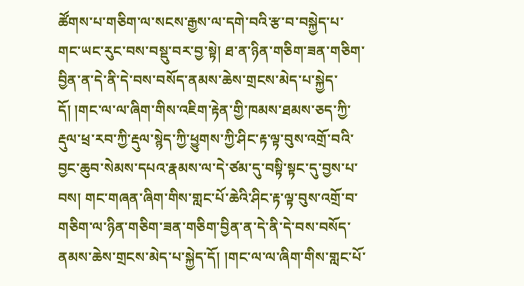ཚོགས་པ་གཅིག་ལ་སངས་རྒྱས་ལ་དགེ་བའི་རྩ་བ་བསྐྱེད་པ་གང་ཡང་རུང་བས་བསྡུ་བར་བྱ་སྟེ། ཐ་ན་ཉིན་གཅིག་ཟན་གཅིག་བྱིན་ན་དེ་ནི་དེ་བས་བསོད་ནམས་ཆེས་གྲངས་མེད་པ་སྐྱེད་དོ། །གང་ལ་ལ་ཞིག་གིས་འཇིག་རྟེན་གྱི་ཁམས་ཐམས་ཅད་ཀྱི་རྡུལ་ཕྲ་རབ་ཀྱི་རྡུལ་སྙེད་ཀྱི་ཕྱུགས་ཀྱི་ཤིང་རྟ་ལྟ་བུས་འགྲོ་བའི་བྱང་ཆུབ་སེམས་དཔའ་རྣམས་ལ་དེ་ཙམ་དུ་བསྟི་སྟང་དུ་བྱས་པ་བས། གང་གཞན་ཞིག་གིས་གླང་པོ་ཆེའི་ཤིང་རྟ་ལྟ་བུས་འགྲོ་བ་གཅིག་ལ་ཉིན་གཅིག་ཟན་གཅིག་བྱིན་ན་དེ་ནི་དེ་བས་བསོད་ནམས་ཆེས་གྲངས་མེད་པ་སྐྱེད་དོ། །གང་ལ་ལ་ཞིག་གིས་གླང་པོ་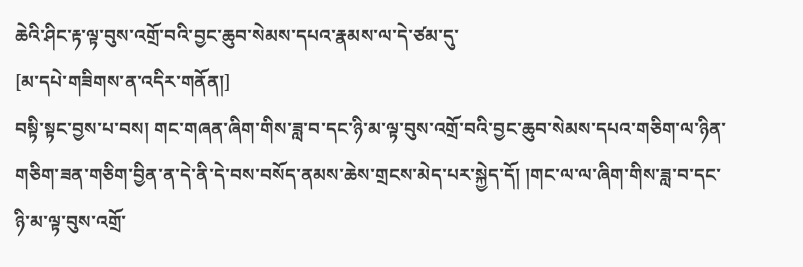ཆེའི་ཤིང་རྟ་ལྟ་བུས་འགྲོ་བའི་བྱང་ཆུབ་སེམས་དཔའ་རྣམས་ལ་དེ་ཙམ་དུ་
[མ་དཔེ་གཟིགས་ན་འདིར་གནོན།]
བསྟི་སྟང་བྱས་པ་བས། གང་གཞན་ཞིག་གིས་ཟླ་བ་དང་ཉི་མ་ལྟ་བུས་འགྲོ་བའི་བྱང་ཆུབ་སེམས་དཔའ་གཅིག་ལ་ཉིན་གཅིག་ཟན་གཅིག་བྱིན་ན་དེ་ནི་དེ་བས་བསོད་ནམས་ཆེས་གྲངས་མེད་པར་སྐྱེད་དོ། །གང་ལ་ལ་ཞིག་གིས་ཟླ་བ་དང་ཉི་མ་ལྟ་བུས་འགྲོ་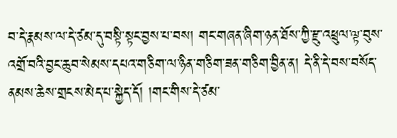བ་དེ་རྣམས་ལ་དེ་ཙམ་དུ་བསྟི་སྟང་བྱས་པ་བས། གང་གཞན་ཞིག་ཉན་ཐོས་ཀྱི་རྫུ་འཕྲུལ་ལྟ་བུས་འགྲོ་བའི་བྱང་ཆུབ་སེམས་དཔའ་གཅིག་ལ་ཉིན་གཅིག་ཟན་གཅིག་བྱིན་ན། དེ་ནི་དེ་བས་བསོད་ནམས་ཆེས་གྲངས་མེད་པ་སྐྱེད་དོ། །གང་གིས་དེ་ཙམ་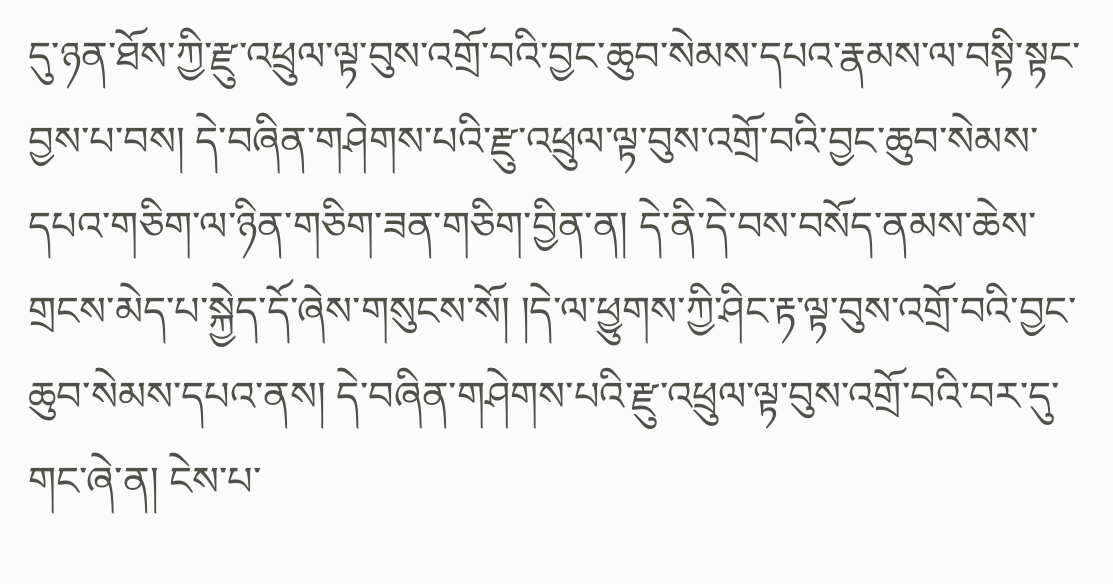དུ་ཉན་ཐོས་ཀྱི་རྫུ་འཕྲུལ་ལྟ་བུས་འགྲོ་བའི་བྱང་ཆུབ་སེམས་དཔའ་རྣམས་ལ་བསྟི་སྟང་བྱས་པ་བས། དེ་བཞིན་གཤེགས་པའི་རྫུ་འཕྲུལ་ལྟ་བུས་འགྲོ་བའི་བྱང་ཆུབ་སེམས་དཔའ་གཅིག་ལ་ཉིན་གཅིག་ཟན་གཅིག་བྱིན་ན། དེ་ནི་དེ་བས་བསོད་ནམས་ཆེས་གྲངས་མེད་པ་སྐྱེད་དོ་ཞེས་གསུངས་སོ། །དེ་ལ་ཕྱུགས་ཀྱི་ཤིང་རྟ་ལྟ་བུས་འགྲོ་བའི་བྱང་ཆུབ་སེམས་དཔའ་ནས། དེ་བཞིན་གཤེགས་པའི་རྫུ་འཕྲུལ་ལྟ་བུས་འགྲོ་བའི་བར་དུ་གང་ཞེ་ན། ངེས་པ་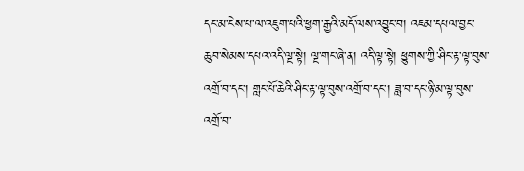དང་མ་ངེས་པ་ལ་འཇུག་པའི་ཕྱག་རྒྱའི་མདོ་ལས་འབྱུང་བ། འཇམ་དཔལ་བྱང་ཆུབ་སེམས་དཔའ་འདི་ལྔ་སྟེ། ལྔ་གང་ཞེ་ན། འདི་ལྟ་སྟེ། ཕྱུགས་ཀྱི་ཤིང་རྟ་ལྟ་བུས་འགྲོ་བ་དང་། གླང་པོ་ཆེའི་ཤིང་རྟ་ལྟ་བུས་འགྲོ་བ་དང་། ཟླ་བ་དང་ཉི་མ་ལྟ་བུས་འགྲོ་བ་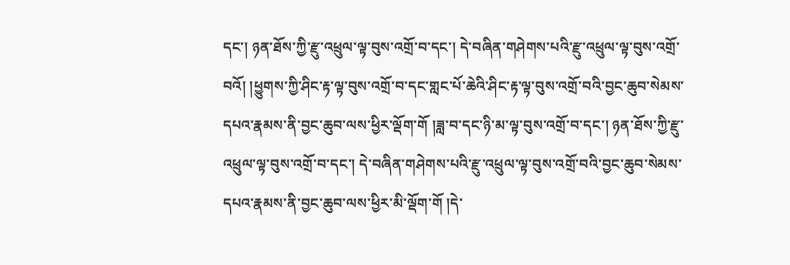དང་། ཉན་ཐོས་ཀྱི་རྫུ་འཕྲུལ་ལྟ་བུས་འགྲོ་བ་དང་། དེ་བཞིན་གཤེགས་པའི་རྫུ་འཕྲུལ་ལྟ་བུས་འགྲོ་བའོ། །ཕྱུགས་ཀྱི་ཤིང་རྟ་ལྟ་བུས་འགྲོ་བ་དང་གླང་པོ་ཆེའི་ཤིང་རྟ་ལྟ་བུས་འགྲོ་བའི་བྱང་ཆུབ་སེམས་དཔའ་རྣམས་ནི་བྱང་ཆུབ་ལས་ཕྱིར་ལྡོག་གོ །ཟླ་བ་དང་ཉི་མ་ལྟ་བུས་འགྲོ་བ་དང་། ཉན་ཐོས་ཀྱི་རྫུ་འཕྲུལ་ལྟ་བུས་འགྲོ་བ་དང་། དེ་བཞིན་གཤེགས་པའི་རྫུ་འཕྲུལ་ལྟ་བུས་འགྲོ་བའི་བྱང་ཆུབ་སེམས་དཔའ་རྣམས་ནི་བྱང་ཆུབ་ལས་ཕྱིར་མི་ལྡོག་གོ །དེ་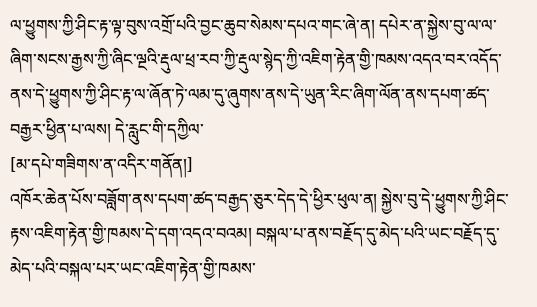ལ་ཕྱུགས་ཀྱི་ཤིང་རྟ་ལྟ་བུས་འགྲོ་པའི་བྱང་ཆུབ་སེམས་དཔའ་གང་ཞེ་ན། དཔེར་ན་སྐྱེས་བུ་ལ་ལ་ཞིག་སངས་རྒྱས་ཀྱི་ཞིང་ལྔའི་རྡུལ་ཕྲ་རབ་ཀྱི་རྡུལ་སྙེད་ཀྱི་འཇིག་རྟེན་གྱི་ཁམས་འདའ་བར་འདོད་ནས་དེ་ཕྱུགས་ཀྱི་ཤིང་རྟ་ལ་ཞོན་ཏེ་ལམ་དུ་ཞུགས་ནས་དེ་ཡུན་རིང་ཞིག་ལོན་ནས་དཔག་ཚད་བརྒྱར་ཕྱིན་པ་ལས། དེ་རླུང་གི་དཀྱིལ་
[མ་དཔེ་གཟིགས་ན་འདིར་གནོན།]
འཁོར་ཆེན་པོས་བཟློག་ནས་དཔག་ཚད་བརྒྱད་ཅུར་དེད་དེ་ཕྱིར་ཕུལ་ན། སྐྱེས་བུ་དེ་ཕྱུགས་ཀྱི་ཤིང་རྟས་འཇིག་རྟེན་གྱི་ཁམས་དེ་དག་འདའ་བའམ། བསྐལ་པ་ནས་བརྗོད་དུ་མེད་པའི་ཡང་བརྗོད་དུ་མེད་པའི་བསྐལ་པར་ཡང་འཇིག་རྟེན་གྱི་ཁམས་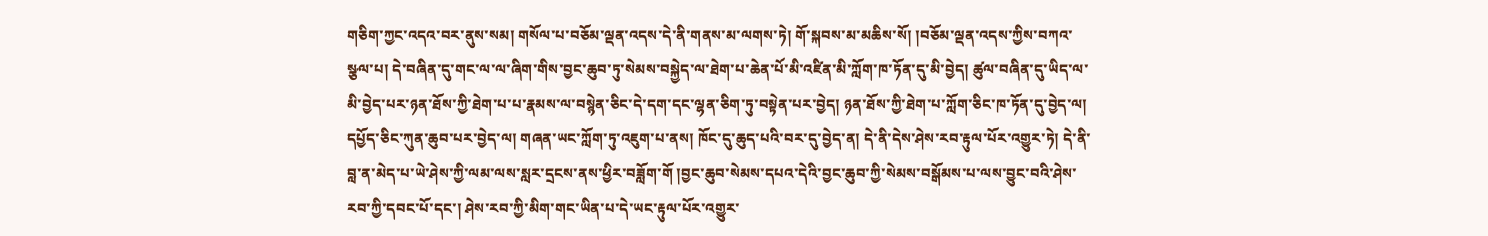གཅིག་ཀྱང་འདའ་བར་ནུས་སམ། གསོལ་པ་བཅོམ་ལྡན་འདས་དེ་ནི་གནས་མ་ལགས་ཏེ། གོ་སྐབས་མ་མཆིས་སོ། །བཅོམ་ལྡན་འདས་ཀྱིས་བཀའ་སྩལ་པ། དེ་བཞིན་དུ་གང་ལ་ལ་ཞིག་གིས་བྱང་ཆུབ་ཏུ་སེམས་བསྐྱེད་ལ་ཐེག་པ་ཆེན་པོ་མི་འཛིན་མི་ཀློག་ཁ་ཏོན་དུ་མི་བྱེད། ཚུལ་བཞིན་དུ་ཡིད་ལ་མི་བྱེད་པར་ཉན་ཐོས་ཀྱི་ཐེག་པ་པ་རྣམས་ལ་བསྙེན་ཅིང་དེ་དག་དང་ལྷན་ཅིག་ཏུ་བསྟེན་པར་བྱེད། ཉན་ཐོས་ཀྱི་ཐེག་པ་ཀློག་ཅིང་ཁ་ཏོན་དུ་བྱེད་ལ། དཔྱོད་ཅིང་ཀུན་ཆུབ་པར་བྱེད་ལ། གཞན་ཡང་ཀློག་ཏུ་འཇུག་པ་ནས། ཁོང་དུ་ཆུད་པའི་བར་དུ་བྱེད་ན། དེ་ནི་དེས་ཤེས་རབ་རྟུལ་པོར་འགྱུར་ཏེ། དེ་ནི་བླ་ན་མེད་པ་ཡེ་ཤེས་ཀྱི་ལམ་ལས་སླར་དྲངས་ནས་ཕྱིར་བཟློག་གོ །བྱང་ཆུབ་སེམས་དཔའ་དེའི་བྱང་ཆུབ་ཀྱི་སེམས་བསྒོམས་པ་ལས་བྱུང་བའི་ཤེས་རབ་ཀྱི་དབང་པོ་དང་། ཤེས་རབ་ཀྱི་མིག་གང་ཡིན་པ་དེ་ཡང་རྟུལ་པོར་འགྱུར་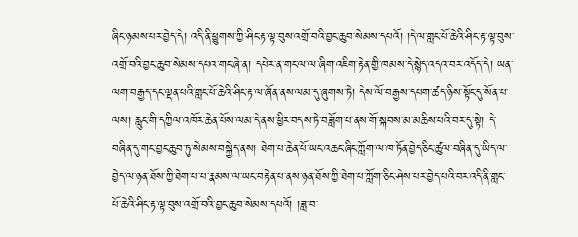ཞིང་ཉམས་པར་བྱེད་དེ། འདི་ནི་ཕྱུགས་ཀྱི་ཤིང་རྟ་ལྟ་བུས་འགྲོ་བའི་བྱང་ཆུབ་སེམས་དཔའོ། །དེ་ལ་གླང་པོ་ཆེའི་ཤིང་རྟ་ལྟ་བུས་འགྲོ་བའི་བྱང་ཆུབ་སེམས་དཔའ་གང་ཞེ་ན། དཔེར་ན་གང་ལ་ལ་ཞིག་འཇིག་རྟེན་གྱི་ཁམས་དེ་སྙེད་འདའ་བར་འདོད་དེ། ཡན་ལག་བརྒྱད་དང་ལྡན་པའི་གླང་པོ་ཆེའི་ཤིང་རྟ་ལ་ཞོན་ནས་ལམ་དུ་ཞུགས་ཏེ། དེས་ལོ་བརྒྱས་དཔག་ཚད་ཉིས་སྟོང་དུ་སོན་པ་ལས། རླུང་གི་དཀྱིལ་འཁོར་ཆེན་པོས་ལམ་དེ་ནས་ཕྱིར་བདས་ཏེ་བཟློག་པ་ནས་གོ་སྐབས་མ་མཆིས་པའི་བར་དུ་སྟེ། དེ་བཞིན་དུ་གང་བྱང་ཆུབ་ཏུ་སེམས་བསྐྱེད་ནས། ཐེག་པ་ཆེན་པོ་ཡང་འཆང་ཞིང་ཀློག་ལ་ཁ་ཏོན་བྱེད་ཅིང་ཚུལ་བཞིན་དུ་ཡིད་ལ་བྱེད་ལ་ཉན་ཐོས་ཀྱི་ཐེག་པ་པ་རྣམས་ལ་ཡང་བརྟེན་པ་ནས་ཉན་ཐོས་ཀྱི་ཐེག་པ་ཀློག་ཅིང་ཤེས་པར་བྱེད་པའི་བར་འདི་ནི་གླང་པོ་ཆེའི་ཤིང་རྟ་ལྟ་བུས་འགྲོ་བའི་བྱང་ཆུབ་སེམས་དཔའོ། །ཟླ་བ་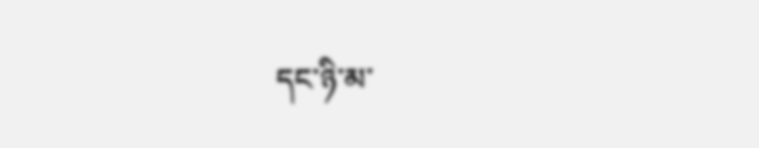དང་ཉི་མ་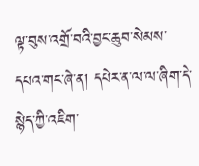ལྟ་བུས་འགྲོ་བའི་བྱང་ཆུབ་སེམས་དཔའ་གང་ཞེ་ན། དཔེར་ན་ལ་ལ་ཞིག་དེ་སྙེད་ཀྱི་འཇིག་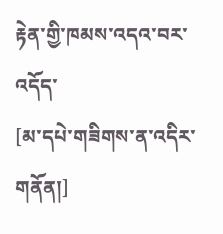རྟེན་གྱི་ཁམས་འདའ་བར་འདོད་
[མ་དཔེ་གཟིགས་ན་འདིར་གནོན།]